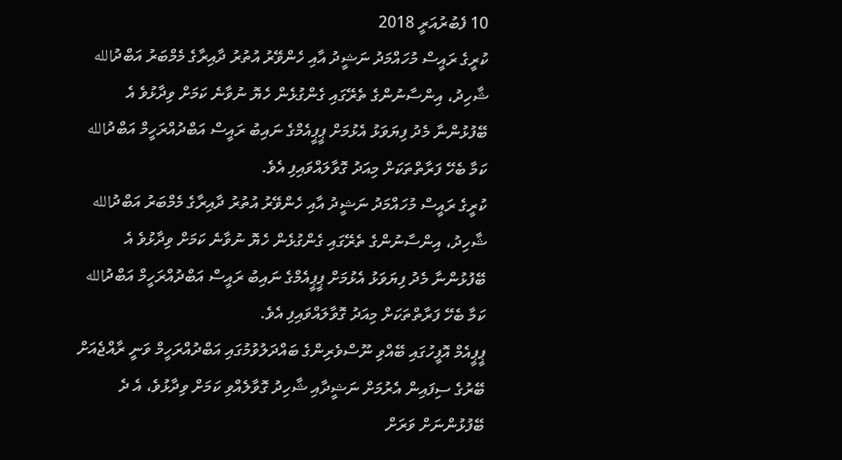10 ފެބުރުއަރީ 2018
ކުރީގެ ރައީސް މުހައްމަދު ނަޝީދު އާއި ހެންވޭރު އުތުރު ދާއިރާގެ މެމްބަރު އަބްދުالله ޝާހިދު، އިންސާނުންގެ ތެރޭގައި ގެންގުޅެން ހެޔޮ ނުވާނެ ކަމަށް ވިދާޅުވެ އެ ބޭފުޅުންނާ މެދު ފިޔަވަޅު އެޅުމަށް ޕީޕީއެމްގެ ނައިބު ރައީސް އަބްދުއްރަހީމް އަބްދުالله ކަމާ ބެހޭ ފަރާތްތަކަށް މިއަދު ގޮވާލައްވައިފި އެވެ.
ކުރީގެ ރައީސް މުހައްމަދު ނަޝީދު އާއި ހެންވޭރު އުތުރު ދާއިރާގެ މެމްބަރު އަބްދުالله ޝާހިދު، އިންސާނުންގެ ތެރޭގައި ގެންގުޅެން ހެޔޮ ނުވާނެ ކަމަށް ވިދާޅުވެ އެ ބޭފުޅުންނާ މެދު ފިޔަވަޅު އެޅުމަށް ޕީޕީއެމްގެ ނައިބު ރައީސް އަބްދުއްރަހީމް އަބްދުالله ކަމާ ބެހޭ ފަރާތްތަކަށް މިއަދު ގޮވާލައްވައިފި އެވެ.
ޕީޕީއެމް އޮފީހުގައި ބޭއްވި ނޫސްވެރިންގެ ބައްދަލުވުމުގައި އަބްދުއްރަހީމް ވަނީ ރާއްޖެއަށް ބޭރުގެ ސިފައިން އެރުމަށް ނަޝީދާއި ޝާހިދު ގޮވާލެއްވި ކަމަށް ވިދާޅުވެ، އެ ދެ ބޭފުޅުންނަށް ވަރަށް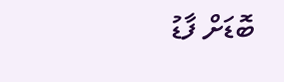ބޮޑަށް ފާޑު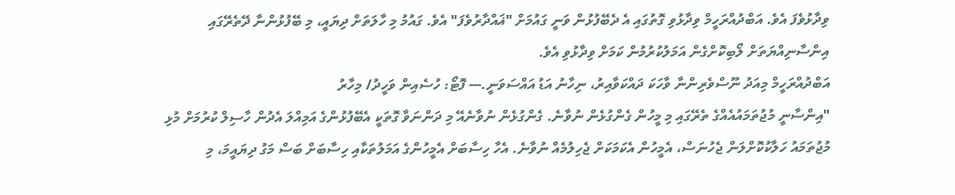ވިދާޅުވެފަ އެވެ. އަބްދުއްރަހީމް ވިދާޅުވި ގޮތުގައި އެ ދެބޭފުޅުން ވަނީ ގައުމަށް "ޣައްދާރުވެފަ" އެވެ. ގައުމު މި ހާލަތަށް ދިޔައީ، މި ބޭފުޅުންނާ ދޭތެރޭގައި އިންސާނިއްޔަތަށް ލޯބިކޮށްގެން އަމަލުކުރުމުން ކަމަށް ވިދާޅުވި އެވެ.
އަބްދުއްރަހީމް މިއަދު ނޫސްވެރިންނާ ވާހަކަ ދައްކަވާއިރު، ނިހާނު އަޑު އައްސަވަނީ.--- ފޮޓޯ: ހުސެއިން ވަހީދު/ މިހާރު
"އިންސާނީ މުޖުތަމައުއެއްގެ ތެރޭގައި މި މީހުން ގެންގުޅެން ނުވާނެ. ގެންގުޅެން ނުވާނެއޭ މި ދަންނަވާ ގޮތަކީ އެބޭފުޅުންގެ އަމިއްލަ އެދުން ހާސިލް ކުރުމަށް މުޅި މުޖުތަމައު ހަލާކުކޮށްލަން ޖެހުނަސް، އެމީހުން އެކަމަކަށް ޖެހިލުމެއް ނުވާނެ. އެހާ ހިސާބަށް އެމީހުންގެ އަމަލުތަކާއި ހިސާބަށް ބަސް މަގު ދިޔައީމަ، މި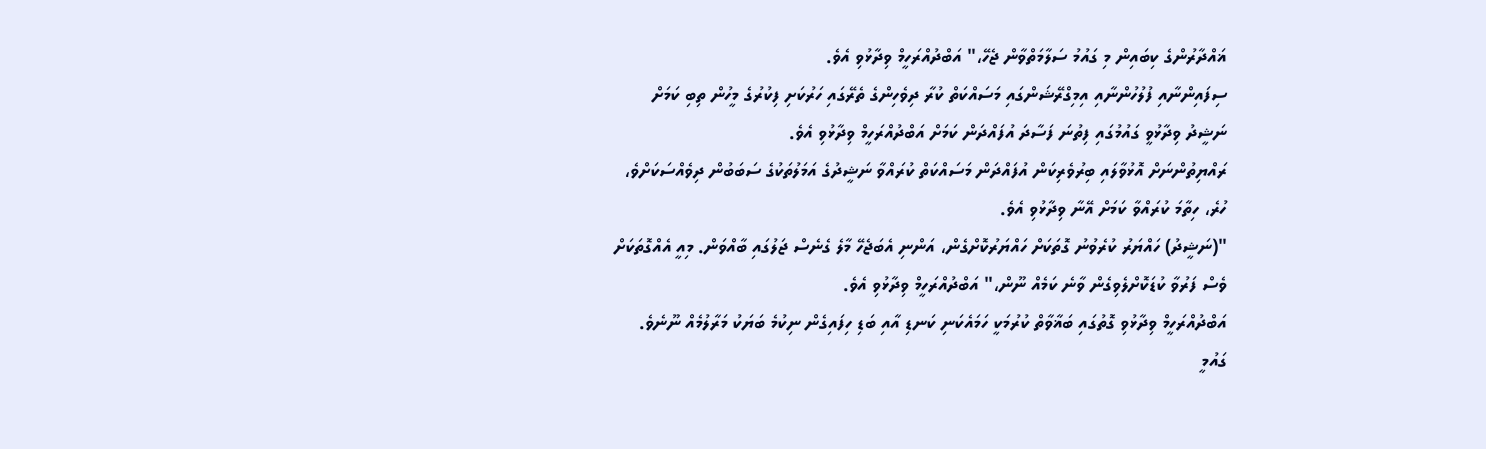ޣައްދާރުންގެ ކިބައިން މި ގައުމު ސަލާމަތްވާން ޖެހޭ،" އަބްދުއްރަހީމް ވިދާޅުވި އެވެ.
ސިފައިންނާއި ފުލުހުންނާއި އިމިގްރޭޝަންގައި މަސައްކަތް ކުރާ ދިވެހިންގެ ތެރޭގައި ހަރުކަށި ފިކުރުގެ މީހުން ތިބި ކަމަށް ނަޝީދު ވިދާޅުވީ ގައުމުގައި ފިތުނަ ފަސާދަ އުފައްދަން ކަމަށް އަބްދުއްރަހީމް ވިދާޅުވި އެވެ.
ރައްޔިތުންނަށް އޮޅުވާލައި ބިރުވެރިކަން އުފައްދަން މަސައްކަތް ކުރައްވާ ނަޝީދުގެ އަމަލުތަކުގެ ސަބަބުން ދިވެއްސަކަށްވެ، ހުރެ، ހިތާމަ ކުރައްވާ ކަމަށް އޭނާ ވިދާޅުވި އެވެ.
"(ނަޝީދު) ހައްޔަރު ކުރެވުނު ގޮތަކަށް ހައްޔަރުކޮށްގެން، އަންނި އެބަޖެހޭ މާލެ ގެނެސް ޖަލުގައި ބާއްވަން. މިއީ އެއްގޮތަކަށް ވެސް ފަރުވާ ކުޑަކޮށްލެވިގެން ވާނެ ކަމެއް ނޫން،" އަބްދުއްރަހީމް ވިދާޅުވި އެވެ.
އަބްދުއްރަހީމް ވިދާޅުވި ގޮތުގައި ބަޣާވާތް ކުރުމަކީ ހަމައެކަނި ކަނޑި އާއި ބަޑި ހިފައިގެން ނިކުމެ ބަޔަކު މަރާލުމެއް ނޫނެވެ. ގައުމީ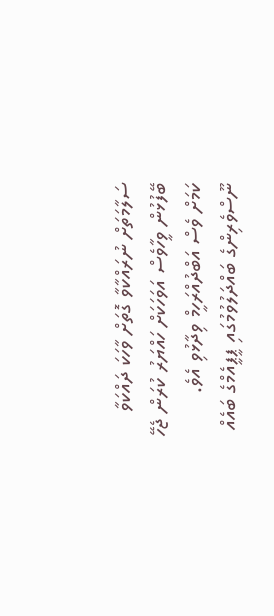ސަލާމަތަށް ނުރައްކާވާ ގޮތަށް ވާހަކަ ދައްކަވާ ބޭފުޅުން ވީހާވެސް އަވަހަކަށް ހައްޔަރު ކުރަން ޖެހޭ ކަމަށް ވެސް އަބްދުއްރަހީމް ވިދާޅުވި އެވެ.
ނޫސްވެރިންގެ ބައްދަލުވުމުގައި ޕީޕީއެމްގެ ބައެއް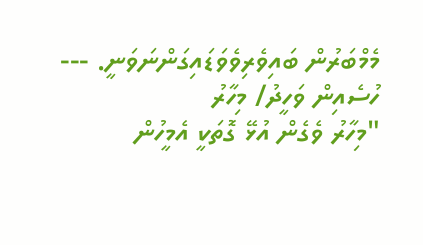މެމްބަރުން ބައިވެރިވެވަޑައިގަންނަވަނީ. --- ހުސެއިން ވަހީދު/ މިހާރު
"މިހާރު ވެގެން އުޅޭ ގޮތަކީ އެމީހުން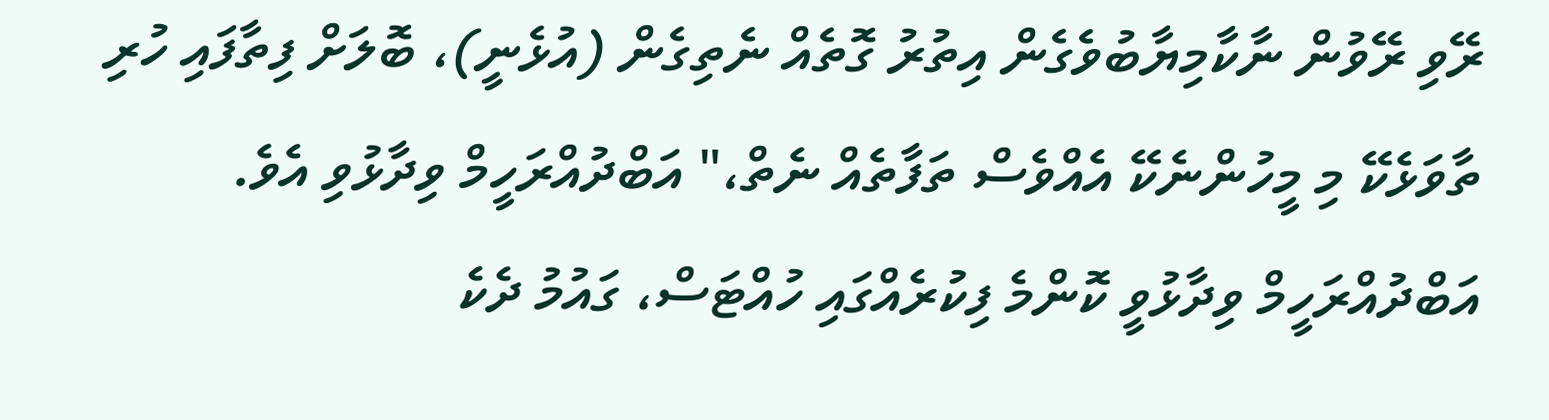ރޭވި ރޭވުން ނާކާމިޔާބުވެގެން އިތުރު ގޮތެއް ނެތިގެން (އުޅެނީ)، ބޮލަށް ފިތާފައި ހުރި ތާވަޅެކޭ މި މީހުންނެކޭ އެއްވެސް ތަފާތެއް ނެތް،" އަބްދުއްރަހީމް ވިދާޅުވި އެވެ.
އަބްދުއްރަހީމް ވިދާޅުވީ ކޮންމެ ފިކުރެއްގައި ހުއްޓަސް، ގައުމު ދެކެ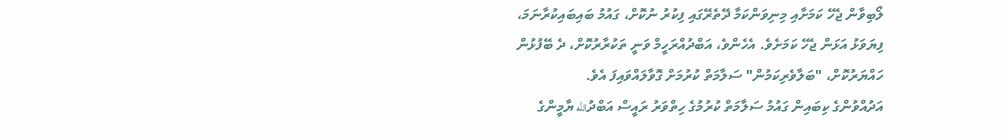ލޯބިވާން ޖެހޭ ކަމަށާއި މިނިވަންކަމާ ދޭތެރޭގައި ފިކުރު ނުކޮށް، ގައުމު ބައިބައިކުރާނަމަ، ފިޔަވަޅު އަޅަން ޖެހޭ ކަމަށެވެ. އެހެންވެ، އަބްދުއްރަހީމް ވަނީ ތަކުރާރުކޮށް، ދެ ބޭފުޅުން ހައްޔަރުކޮށް، "ބަލާވެރިކަމުން" ސަލާމަތް ކުރުމަށް ގޮވާލައްވައިފަ އެވެ.
އަދުއްވުންގެ ކިބައިން ގައުމު ސަލާމަތް ކުރުމުގެ ހިތްވަރު ރައީސް އަބްދުالله ޔާމީންގެ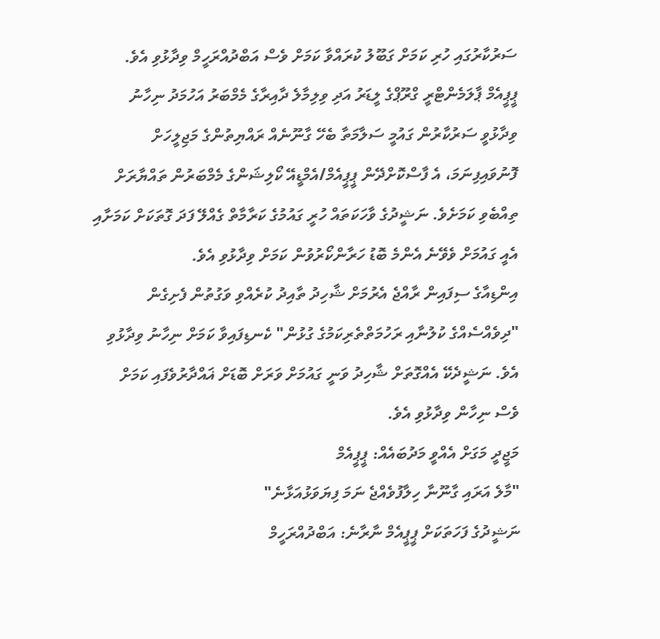ސަރުކާރުގައި ހުރި ކަމަށް ގަބޫލު ކުރައްވާ ކަމަށް ވެސް އަބްދުއްރަހީމް ވިދާޅުވި އެވެ.
ޕީޕީއެމް ޕާލަމެންޓްރީ ގްރޫޕްގެ ލީޑަރު އަދި ވިލިމާލެ ދާއިރާގެ މެމްބަރު އަހުމަދު ނިހާނު ވިދާޅުވީ ސަރުކާރުން ގައުމީ ސަލާމަތާ ބެހޭ ގާނޫނެއް ރައްޔިތުންގެ މަޖިލީހަށް ފޮނުވައިފިނަމަ، އެ ފާސްކޮށްދޭން ޕީޕީއެމް/އެމްޑީއޭ ކޯލިޝަންގެ މެމްބަރުން ތައްޔާރަށް ތިއްބެވި ކަމަށެވެ. ނަޝީދުގެ ވާހަކަތައް ހުރީ ގައުމުގެ ކަރާމާތް ގެއްލޭ ފަދަ ގޮތަކަށް ކަމަށާއި އެއީ ގައުމަށް ވެވޭނެ އެންމެ ބޮޑު ހަރާންކޯރުވުން ކަމަށް ވިދާޅުވި އެވެ.
އިންޑިއާގެ ސިފައިން ރާއްޖެ އެރުމަށް ޝާހިދު ތާއިދު ކުރެއްވި ވަގުތުން ފެށިގެން "ދިވެއްސެއްގެ ކުލުނާއި ރަހުމަތްތެރިކަމުގެ ގުޅުން" ކެނޑިފައިވާ ކަމަށް ނިހާނު ވިދާޅުވި އެވެ. ނަޝީދެކޭ އެއްގޮތަށް ޝާހިދު ވަނީ ގައުމަށް ވަރަށް ބޮޑަށް ޣައްދާރުވެފައި ކަމަށް ވެސް ނިހާން ވިދާޅުވި އެވެ.
މަޖީދީ މަގަށް އެއްވީ މަދުބައެއް: ޕީޕީއެމް
"މާލެ އަރައި ގާނޫނާ ހިލާފުވެއްޖެ ނަމަ ފިޔަވަޅުއަޅާނެ"
ނަޝީދުގެ ފަހަތަކަށް ޕީޕީއެމް ނާރާނެ: އަބްދުއްރަހީމް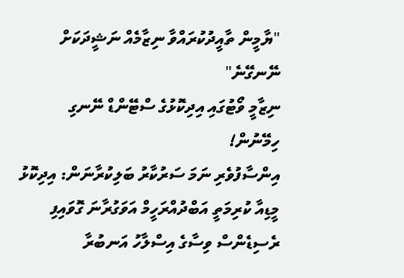"ޔާމީން ތާއީދުކުރައްވާ ނިޒާމެއް ނަޝީދަކަށް ނޭނގޭނެ"
ނިޒާމީ ވޯޓުގައި އިދިކޮޅުގެ ސްޓޭންޑް ނޭނގި ހިމޭނުން!
އިންސާފުވެރި ނަމަ ސަރުކާރު ބަލިކުރާނަން: އިދިކޮޅު
މީޑިއާ ކުރިމަތީ އަބްދުއްރަހީމް އަވަގުރާނަ ގޮވައިފި
ރެސިޑެންސް ވިސާގެ އިސްލާހު އަނބުރާ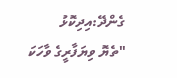ގެންދޭ:އިދިކޮޅު
"ތެޔޮ ވިޔަފާރީގެ ވާހަކަ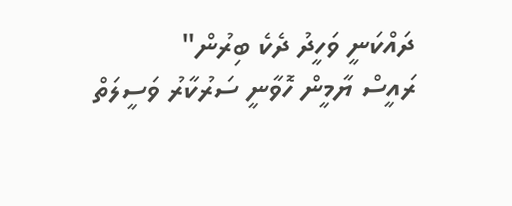ދައްކަނީ ވަހީދު ދެކެ ބިރުން"
ރައީސް ޔާމީން ހޮވާނީ ސަރުކާރު ވަސީލަތް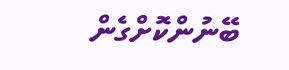ބޭނުންކޮށްގެން